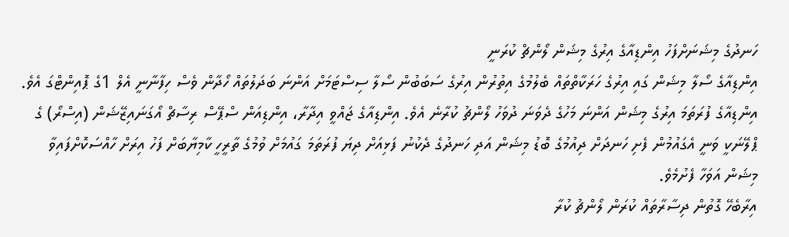ހަނދުގެ މިޝަނަށްފަހު އިންޑިއާގެ އިރުގެ މިޝަން ލޯންޗް ކުރަނީ
އިންޑިއާގެ ސޯލާ މިޝަން ގައި އިރުގެ ހަރަކާތްތައް ބެލުމުގެ އިތުރުން އިރުގެ ސަބަބުން ސޯލާ ސިސްޓަމަށް އަންނަ ބަދަލުތައް ހޯދާން ވެސް ހިފާނާނީ އެލް 1ގެ ޕޮއިންޓްގަ އެވެ.
އިންޑިއާގެ ފުރަތަމަ އިރުގެ މިޝަން އަންނަ މަހުގެ ދެވަނަ ދުވަހު ލޯންޗު ކުރާނެ އެވެ. އިންޑިއާގެ ޖައްވީ އިދާރާ، އިންޑިއަން ސްޕޭސް ރިސާޗް އޯގަނައިޒޭޝަން (އިސްރޯ) ގެ ޕްލޭނަކީ ވަނީ އެގައުމުން ފެށި ހަނދަށް ދިއުމުގެ ބޮޑު މިޝަން އަދި ހަނދުގެ ދެކުނު ފަޅިއަށް ދިޔަ ފުރަތަމަ ގައުމަށް ވުމުގެ ތާރީހީ ކާމިޔާބަށް ފަހު އިރަށް ހާއްސަކޮށްފައިވާ މިޝަން އަވަހާ ފެށުމެވެ.
އިރާބެހޭ ގޮތުން ދިސާރާތައް ކުރަން ލޯންޗު ކުރާ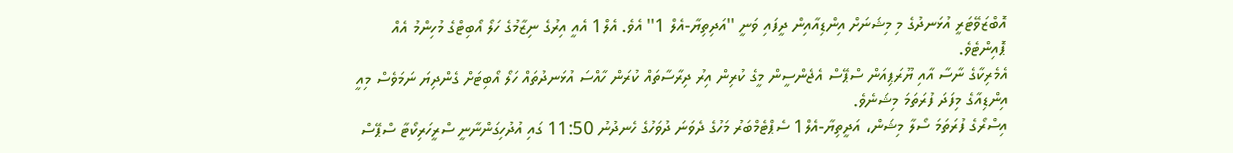އޮބްޒަވޭޓަރީ އުޅަނދުގެ މި މިޝަނަށް އިންޑިއާއިން ދީފައި ވަނީ ''އަދިތިޔާ-އެލް 1'' އެވެ. އެލް1 އެއީ އިރުގެ ނިޒާމުގެ ހަލޯ އޯބިޓްގެ މުހިންމު އެއް ޕޮއިންޓެވެ.
އެމެރިކާގެ ނާސާ އާއި ޔޫރަޕިއަން ސްޕޭސް އެޖެންސީން މީގެ ކުރިން އިރު ދިރާސާތައް ކުރަން ހާއްސަ އުޅަނދުތައް ހަލޯ އޯބިޓަށް ގެންދިޔަ ނަމަވެސް މިއީ އިންޑިއާގެ މިފަދަ ފުރަތަމަ މިޝަނެވެ.
އިސްރޯގެ ފުރަތަމަ ސޯލާ މިޝަން، އަދީތިޔާ-އެލް1 ސެޕްޓެމްބަރު މަހުގެ ދެވަނަ ދުވަހުގެ ހެނދުނު 11:50 ގައި އުދުހިގަންނާނީ ސްރީހަރިކޯޓާ ސްޕޭސް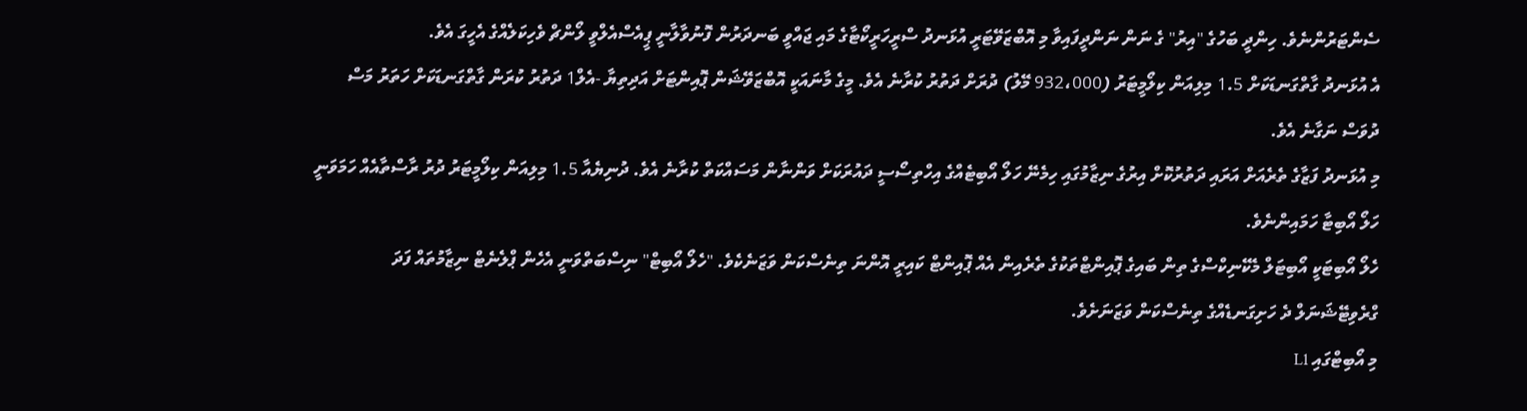ސެންޓަރުންނެވެ. ހިންދީ ބަހުގެ "އިރު" ގެ ނަން ނަންދީފައިވާ މި އޮބްޒަވޭޓަރީ އުޅަނދު ސްރީހަރީކޯޓާގެ މައި ޖައްވީ ބަނދަރުން ފޮނުވާލާނީ ޕީއެސްއެލްވީ ލޯންޗް ވެހިކަލެއްގެ އެހީގަ އެވެ.
އެ އުޅަނދު ގާތްގަނޑަކަށް 1.5 މިލިއަން ކިލޯމީޓަރު (932،000 މޭލު) ދުރަށް ދަތުރު ކުރާނެ އެވެ. މީގެ މާނައަކީ އޮބްޒަވޭޝަން ޕޮއިންޓަށް އަދިތިޔާ -އެލް1 ދަތުރު ކުރަން ގާތްގަނޑަކަށް ހަތަރު މަސް ދުވަސް ނަގާނެ އެވެ.
މި އުޅަނދު ފަޒާގެ ތެރެއަށް އަރައި ދަތުރުކޮށް އިރުގެ ނިޒާމުގައި ހިމެނޭ ހަލޯ އޯބިޓެއްގެ އިހްތިސޯސީ ދައުރަކަށް ވަންނާން މަސައްކަތް ކުރާނެ އެވެ. ދުނިޔެއާ 1.5 މިލިއަން ކިލޯމީޓަރު ދުރު ރާސްތާއެއް ހަމަވަނީ ހަލޯ އޯބިޓާ ހަމައިންނެވެ.
ހެލޯ އޯބިޓަކީ އޯބިޓަލް މެކޭނިކްސްގެ ތިން ބައިގެ ޕޮއިންޓްތަކުގެ ތެރެއިން އެއް ޕޮއިންޓް ކައިރީ އޮންނަ ތިނެސްކަން ވަޒަނެކެވެ. "ހެލޯ އޯބިޓް" ނިސްބަތްވަނީ އެހެން ޕްލެނެޓް ނިޒާމުތައް ފަދަ ގްރެވިޓޭޝަނަލް ދެ ހަށިގަނޑެއްގެ ތިނެސްކަން ވަޒަނަށެވެ.
މި އޯބިޓްގައި L1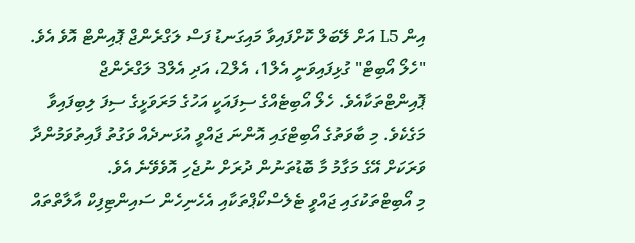އިން L5 އަށް ލޭބަލް ކޮށްފައިވާ މައިގަނޑު ފަސް ލަގްރެންޖް ޕޮއިންޓް އޮވެ އެވެ. "ހެލޯ އޯބިޓް" ގުޅިފައިވަނީ އެލް1، އެލް2، އަދި އެލް3 ލަގްރެންޖް ޕޮއިންޓްތަކާއެވެ. ހެލޯ އޯބިޓެއްގެ ސިފައަކީ އަހުގެ މަރަވަޅީގެ ސިފަ ލިބިފައިވާ މަގެކެވެ. މި ބާވަތުގެ އޯބިޓްގައި އޮންނަ ޖައްވީ އުޅަނދެއް ވަގުތު ފާއިތުވަމުންދާ ވަރަކަށް އޭގެ މަގާމު މާ ބޮޑުތަނުން ދުރަށް ނުޖެހި އޮވެވޭނެ އެވެ.
މި އޯބިޓްތަކުގައި ޖައްވީ ޓެލެސްކޯޕްތަކާއި އެހެނިހެން ސައިންޓިފިކް އާލާތްތައް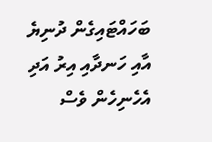ބަހައްޓައިގެން ދުނިޔެ އާއި ހަނދާއި އިރު އަދި އެހެނިހެން ވެސް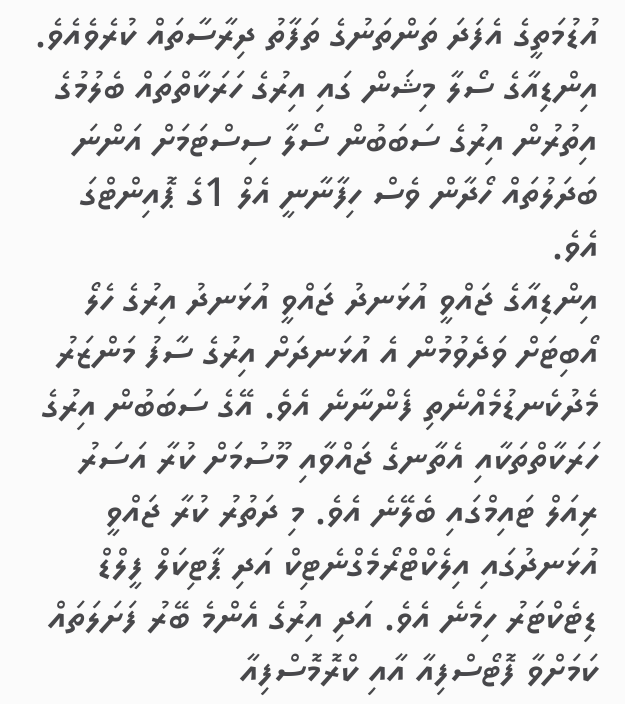އުޑުމަތީގެ އެފަދަ ތަންތަނުގެ ތަފާތު ދިރާސާތައް ކުރެވެއެވެ.
އިންޑިއާގެ ސޯލާ މިޝަން ގައި އިރުގެ ހަރަކާތްތައް ބެލުމުގެ އިތުރުން އިރުގެ ސަބަބުން ސޯލާ ސިސްޓަމަށް އަންނަ ބަދަލުތައް ހޯދާން ވެސް ހިފާނާނީ އެލް 1ގެ ޕޮއިންޓްގަ އެވެ.
އިންޑިއާގެ ޖައްވީ އުޅަނދު ޖައްވީ އުޅަނދު އިރުގެ ހެލޯ އޯބިޓަށް ވަދެވުމުން އެ އުޅަނދަށް އިރުގެ ސާފު މަންޒަރު މެދުކެނޑުމެއްނެތި ފެންނާނެ އެވެ. އޭގެ ސަބަބުން އިރުގެ ހަރަކާތްތަކާއި އެތާނގެ ޖައްވާއި މޫސުމަށް ކުރާ އަސަރު ރިއަލް ޓައިމްގައި ބެލޭނެ އެވެ. މި ދަތުރު ކުރާ ޖައްވީ އުޅަނދުގައި އިލެކްޓްރޯމެގްނެޓިކް އަދި ޕާޓިކަލް ފީލްޑް ޑިޓެކްޓަރު ހިމެނެ އެވެ. އަދި އިރުގެ އެންމެ ބޭރު ފަށަލަތައް ކަމަށްވާ ފޮޓޯސްފިއާ އާއި ކްރޮމޮސްފިއާ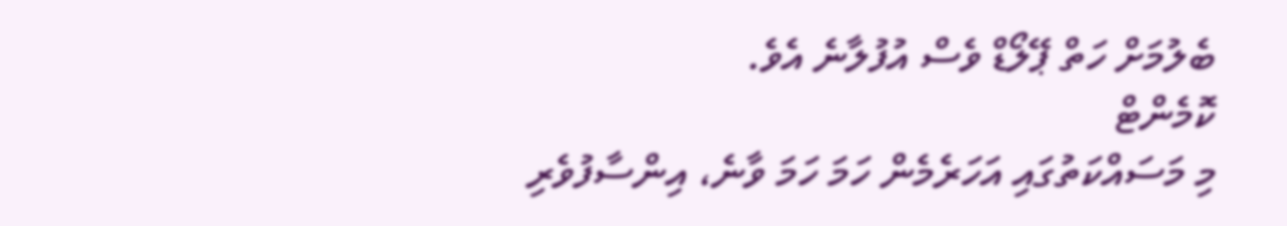ބެލުމަށް ހަތް ޕޭލޯޑް ވެސް އުފުލާނެ އެވެ.
ކޮމެންޓް
މި މަސައްކަތުގައި އަހަރެމެން ހަމަ ހަމަ ވާނެ، އިންސާފުވެރި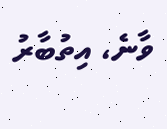ވާނެ، އިތުބާރު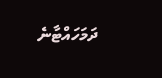ދަމަހައްޓާނެ